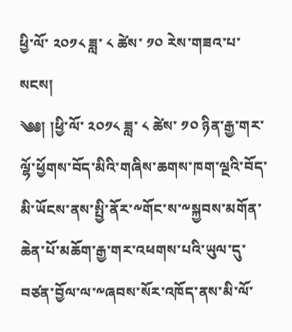ཕྱི་ལོ་ ༢༠༡༨ ཟླ་ ༨ ཚེས་ ༡༠ རེས་གཟའ་པ་སངས།
༄༅། །ཕྱི་ལོ་ ༢༠༡༨ ཟླ་ ༨ ཚེས་ ༡༠ ཉིན་རྒྱ་གར་ལྷོ་ཕྱོགས་བོད་མིའི་གཞིས་ཆགས་ཁག་ལྔའི་བོད་མི་ཡོངས་ནས་སྤྱི་ནོར་༸གོང་ས་༸སྐྱབས་མགོན་ཆེན་པོ་མཆོག་རྒྱ་གར་འཕགས་པའི་ཡུལ་དུ་བཙན་བྱོལ་ལ་༸ཞབས་སོར་འཁོད་ནས་མི་ལོ་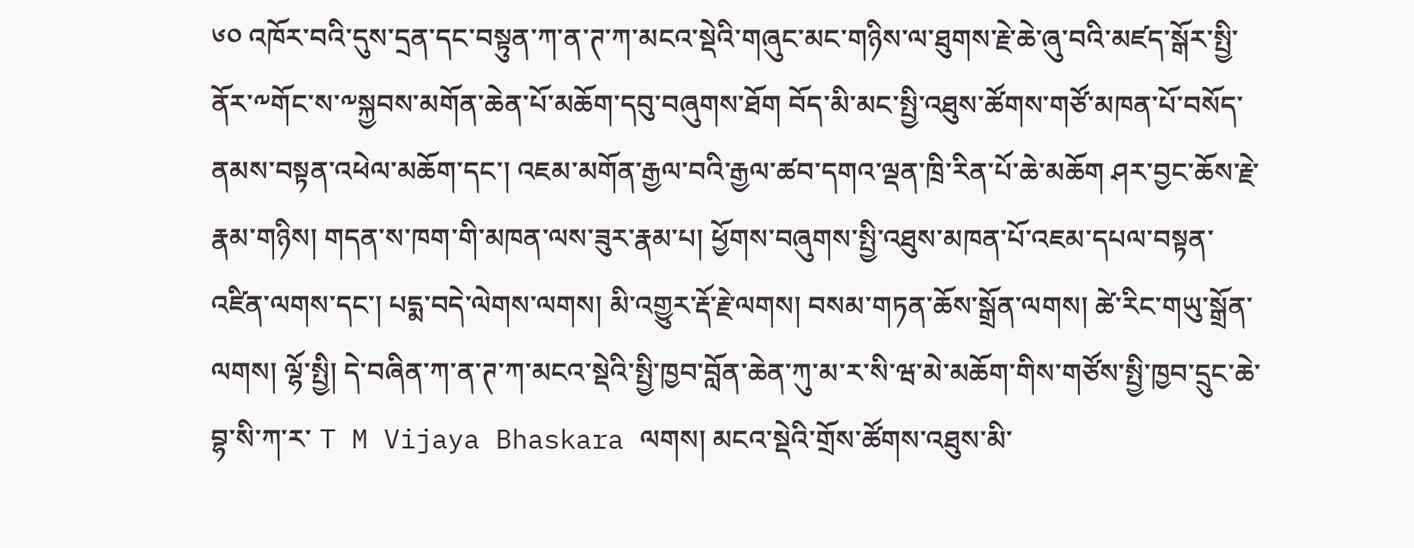༦༠ འཁོར་བའི་དུས་དྲན་དང་བསྟུན་ཀ་ན་ཊ་ཀ་མངའ་སྡེའི་གཞུང་མང་གཉིས་ལ་ཐུགས་རྗེ་ཆེ་ཞུ་བའི་མཛད་སྒོར་སྤྱི་ནོར་༸གོང་ས་༸སྐྱབས་མགོན་ཆེན་པོ་མཆོག་དབུ་བཞུགས་ཐོག བོད་མི་མང་སྤྱི་འཐུས་ཚོགས་གཙོ་མཁན་པོ་བསོད་ནམས་བསྟན་འཕེལ་མཆོག་དང་། འཇམ་མགོན་རྒྱལ་བའི་རྒྱལ་ཚབ་དགའ་ལྡན་ཁྲི་རིན་པོ་ཆེ་མཆོག ཤར་བྱང་ཆོས་རྗེ་རྣམ་གཉིས། གདན་ས་ཁག་གི་མཁན་ལས་ཟུར་རྣམ་པ། ཕྱོགས་བཞུགས་སྤྱི་འཐུས་མཁན་པོ་འཇམ་དཔལ་བསྟན་འཛིན་ལགས་དང་། པདྨ་བདེ་ལེགས་ལགས། མི་འགྱུར་རྡོ་རྗེ་ལགས། བསམ་གཏན་ཆོས་སྒྲོན་ལགས། ཚེ་རིང་གཡུ་སྒྲོན་ལགས། ལྷོ་སྤྱི། དེ་བཞིན་ཀ་ན་ཊ་ཀ་མངའ་སྡེའི་སྤྱི་ཁྱབ་བློན་ཆེན་ཀུ་མ་ར་སི་ཝ་མེ་མཆོག་གིས་གཙོས་སྤྱི་ཁྱབ་དྲུང་ཆེ་བྷ་སི་ཀ་ར་ T M Vijaya Bhaskara ལགས། མངའ་སྡེའི་གྲོས་ཚོགས་འཐུས་མི་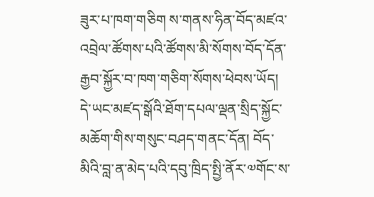ཟུར་པ་ཁག་གཅིག ས་གནས་ཧིན་བོད་མཛའ་འབྲེལ་ཚོགས་པའི་ཚོགས་མི་སོགས་བོད་དོན་རྒྱབ་སྐྱོར་བ་ཁག་གཅིག་སོགས་ཕེབས་ཡོད།
དེ་ཡང་མཛད་སྒོའི་ཐོག་དཔལ་ལྡན་སྲིད་སྐྱོང་མཆོག་གིས་གསུང་བཤད་གནང་དོན། བོད་མིའི་བླ་ན་མེད་པའི་དབུ་ཁྲིད་སྤྱི་ནོར་༧གོང་ས་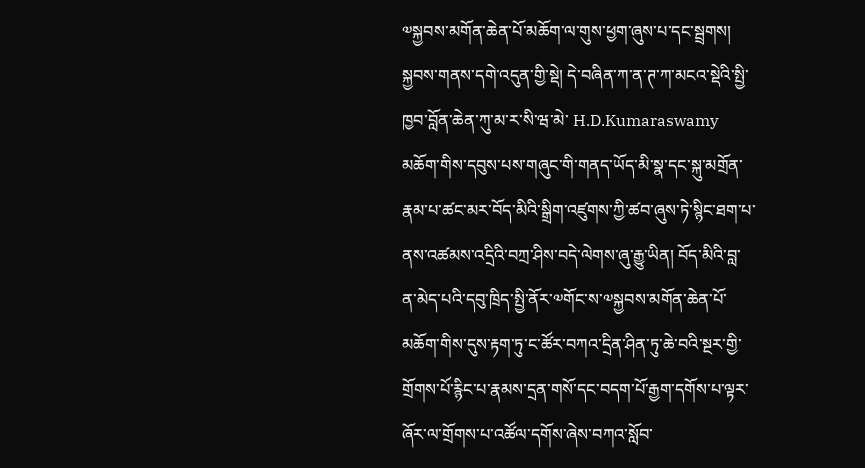༧སྐྱབས་མགོན་ཆེན་པོ་མཆོག་ལ་གུས་ཕྱག་ཞུས་པ་དང་སྦྲགས། སྐྱབས་གནས་དགེ་འདུན་གྱི་སྡེ། དེ་བཞིན་ཀ་ན་ཊ་ཀ་མངའ་སྡེའི་སྤྱི་ཁྱབ་བློན་ཆེན་ཀུ་མ་ར་སི་ཝ་མེ་ H.D.Kumaraswamy མཆོག་གིས་དབུས་པས་གཞུང་གི་གནད་ཡོད་མི་སྣ་དང་སྐུ་མགྲོན་རྣམ་པ་ཚང་མར་བོད་མིའི་སྒྲིག་འཛུགས་ཀྱི་ཚབ་ཞུས་ཏེ་སྙིང་ཐག་པ་ནས་འཚམས་འདྲིའི་བཀྲ་ཤིས་བདེ་ལེགས་ཞུ་རྒྱུ་ཡིན། བོད་མིའི་བླ་ན་མེད་པའི་དབུ་ཁྲིད་སྤྱི་ནོར་༧གོང་ས་༧སྐྱབས་མགོན་ཆེན་པོ་མཆོག་གིས་དུས་རྟག་ཏུ་ང་ཚོར་བཀའ་དྲིན་ཤིན་ཏུ་ཆེ་བའི་སྔར་གྱི་གྲོགས་པོ་རྙིང་པ་རྣམས་དྲན་གསོ་དང་བདག་པོ་རྒྱག་དགོས་པ་ལྟར་ཞོར་ལ་གྲོགས་པ་འཚོལ་དགོས་ཞེས་བཀའ་སློབ་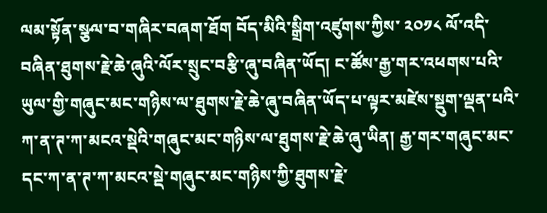ལམ་སྟོན་སྩལ་བ་གཞིར་བཞག་ཐོག བོད་མིའི་སྒྲིག་འཛུགས་ཀྱིས་ ༢༠༡༨ ལོ་འདི་བཞིན་ཐུགས་རྗེ་ཆེ་ཞུའི་ལོར་སྲུང་བརྩི་ཞུ་བཞིན་ཡོད། ང་ཚོས་རྒྱ་གར་འཕགས་པའི་ཡུལ་གྱི་གཞུང་མང་གཉིས་ལ་ཐུགས་རྗེ་ཆེ་ཞུ་བཞིན་ཡོད་པ་ལྟར་མཛེས་སྡུག་ལྡན་པའི་ཀ་ན་ཊ་ཀ་མངའ་སྡེའི་གཞུང་མང་གཉིས་ལ་ཐུགས་རྗེ་ཆེ་ཞུ་ཡིན། རྒྱ་གར་གཞུང་མང་དང་ཀ་ན་ཊ་ཀ་མངའ་སྡེ་གཞུང་མང་གཉིས་ཀྱི་ཐུགས་རྗེ་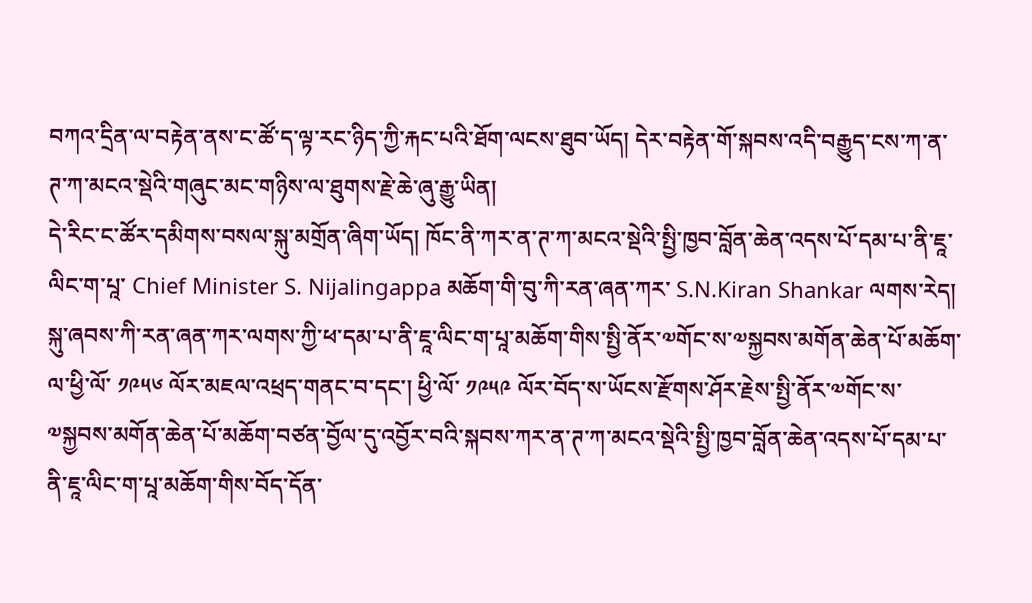བཀའ་དྲིན་ལ་བརྟེན་ནས་ང་ཚོ་ད་ལྟ་རང་ཉིད་ཀྱི་རྐང་པའི་ཐོག་ལངས་ཐུབ་ཡོད། དེར་བརྟེན་གོ་སྐབས་འདི་བརྒྱུད་ངས་ཀ་ན་ཊ་ཀ་མངའ་སྡེའི་གཞུང་མང་གཉིས་ལ་ཐུགས་རྗེ་ཆེ་ཞུ་རྒྱུ་ཡིན།
དེ་རིང་ང་ཚོར་དམིགས་བསལ་སྐུ་མགྲོན་ཞིག་ཡོད། ཁོང་ནི་ཀར་ན་ཊ་ཀ་མངའ་སྡེའི་སྤྱི་ཁྱབ་བློན་ཆེན་འདས་པོ་དམ་པ་ནི་ཇཱ་ལིང་ག་པཱ་ Chief Minister S. Nijalingappa མཆོག་གི་བུ་ཀི་རན་ཞན་ཀར་ S.N.Kiran Shankar ལགས་རེད།
སྐུ་ཞབས་ཀི་རན་ཞན་ཀར་ལགས་ཀྱི་ཕ་དམ་པ་ནི་ཇཱ་ལིང་ག་པཱ་མཆོག་གིས་སྤྱི་ནོར་༧གོང་ས་༧སྐྱབས་མགོན་ཆེན་པོ་མཆོག་ལ་ཕྱི་ལོ་ ༡༩༥༦ ལོར་མཇལ་འཕྲད་གནང་བ་དང་། ཕྱི་ལོ་ ༡༩༥༩ ལོར་བོད་ས་ཡོངས་རྫོགས་ཤོར་རྗེས་སྤྱི་ནོར་༧གོང་ས་༧སྐྱབས་མགོན་ཆེན་པོ་མཆོག་བཙན་བྱོལ་དུ་འབྱོར་བའི་སྐབས་ཀར་ན་ཊ་ཀ་མངའ་སྡེའི་སྤྱི་ཁྱབ་བློན་ཆེན་འདས་པོ་དམ་པ་ནི་ཇཱ་ལིང་ག་པཱ་མཆོག་གིས་བོད་དོན་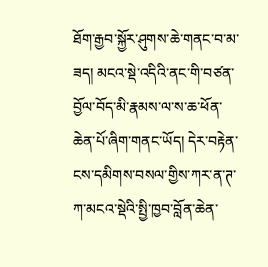ཐོག་རྒྱབ་སྐྱོར་ཤུགས་ཆེ་གནང་བ་མ་ཟད། མངའ་སྡེ་འདིའི་ནང་གི་བཙན་བྱོལ་བོད་མི་རྣམས་ལ་ས་ཆ་ཕོན་ཆེན་པོ་ཞིག་གནང་ཡོད། དེར་བརྟེན་ངས་དམིགས་བསལ་གྱིས་ཀར་ན་ཊ་ཀ་མངའ་སྡེའི་སྤྱི་ཁྱབ་བློན་ཆེན་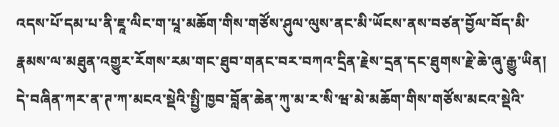འདས་པོ་དམ་པ་ནི་ཇཱ་ལིང་ག་པཱ་མཆོག་གིས་གཙོས་ཤུལ་ལུས་ནང་མི་ཡོངས་ནས་བཙན་བྱོལ་བོད་མི་རྣམས་ལ་མཐུན་འགྱུར་རོགས་རམ་གང་ཐུབ་གནང་བར་བཀའ་དྲིན་རྗེས་དྲན་དང་ཐུགས་རྗེ་ཆེ་ཞུ་རྒྱུ་ཡིན།
དེ་བཞིན་ཀར་ན་ཊ་ཀ་མངའ་སྡེའི་སྤྱི་ཁྱབ་བློན་ཆེན་ཀུ་མ་ར་སི་ཝ་མེ་མཆོག་གིས་གཙོས་མངའ་སྡེའི་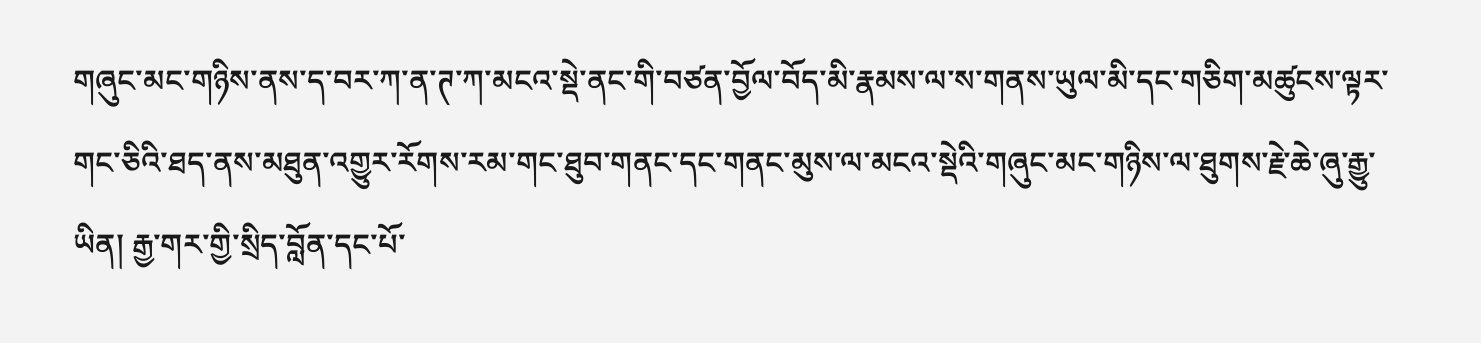གཞུང་མང་གཉིས་ནས་ད་བར་ཀ་ན་ཊ་ཀ་མངའ་སྡེ་ནང་གི་བཙན་བྱོལ་བོད་མི་རྣམས་ལ་ས་གནས་ཡུལ་མི་དང་གཅིག་མཚུངས་ལྟར་གང་ཅིའི་ཐད་ནས་མཐུན་འགྱུར་རོགས་རམ་གང་ཐུབ་གནང་དང་གནང་མུས་ལ་མངའ་སྡེའི་གཞུང་མང་གཉིས་ལ་ཐུགས་རྗེ་ཆེ་ཞུ་རྒྱུ་ཡིན། རྒྱ་གར་གྱི་སྲིད་བློན་དང་པོ་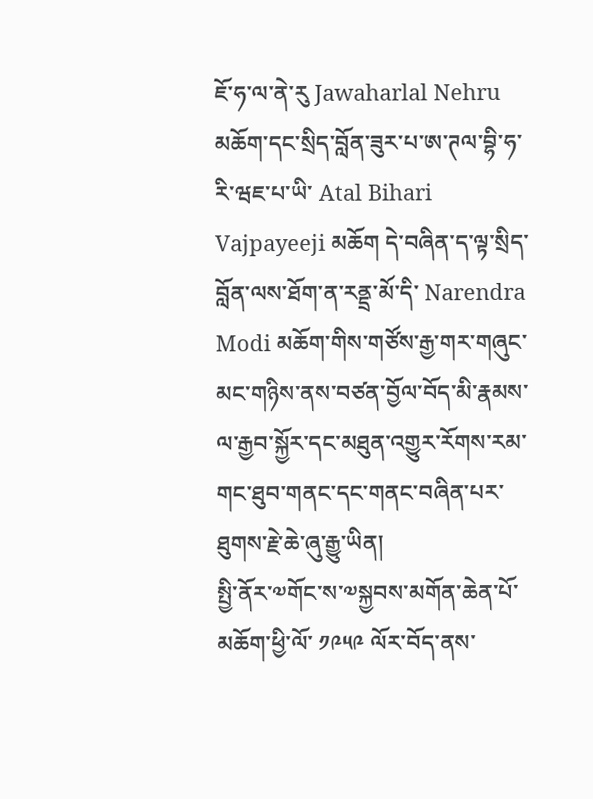ཇོ་ཧ་ལ་ནེ་རུ Jawaharlal Nehru མཆོག་དང་སྲིད་བློན་ཟུར་པ་ཨ་ཊལ་བྷི་ཧ་རི་ཝཇ་པ་ཡི་ Atal Bihari Vajpayeeji མཆོག དེ་བཞིན་ད་ལྟ་སྲིད་བློན་ལས་ཐོག་ན་རནྡྲ་མོ་དི་ Narendra Modi མཆོག་གིས་གཙོས་རྒྱ་གར་གཞུང་མང་གཉིས་ནས་བཙན་བྱོལ་བོད་མི་རྣམས་ལ་རྒྱབ་སྐྱོར་དང་མཐུན་འགྱུར་རོགས་རམ་གང་ཐུབ་གནང་དང་གནང་བཞིན་པར་ཐུགས་རྗེ་ཆེ་ཞུ་རྒྱུ་ཡིན།
སྤྱི་ནོར་༧གོང་ས་༧སྐྱབས་མགོན་ཆེན་པོ་མཆོག་ཕྱི་ལོ་ ༡༩༥༩ ལོར་བོད་ནས་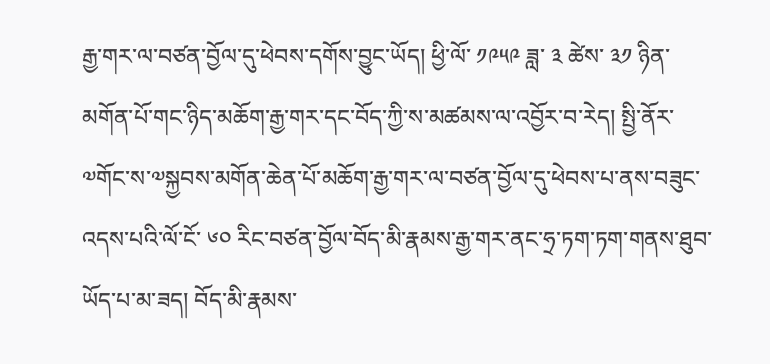རྒྱ་གར་ལ་བཙན་བྱོལ་དུ་ཕེབས་དགོས་བྱུང་ཡོད། ཕྱི་ལོ་ ༡༩༥༩ ཟླ་ ༣ ཚེས་ ༣༡ ཉིན་མགོན་པོ་གང་ཉིད་མཆོག་རྒྱ་གར་དང་བོད་ཀྱི་ས་མཚམས་ལ་འབྱོར་བ་རེད། སྤྱི་ནོར་༧གོང་ས་༧སྐྱབས་མགོན་ཆེན་པོ་མཆོག་རྒྱ་གར་ལ་བཙན་བྱོལ་དུ་ཕེབས་པ་ནས་བཟུང་འདས་པའི་ལོ་ངོ་ ༦༠ རིང་བཙན་བྱོལ་བོད་མི་རྣམས་རྒྱ་གར་ནང་ཧྲ་ཏག་ཏག་གནས་ཐུབ་ཡོད་པ་མ་ཟད། བོད་མི་རྣམས་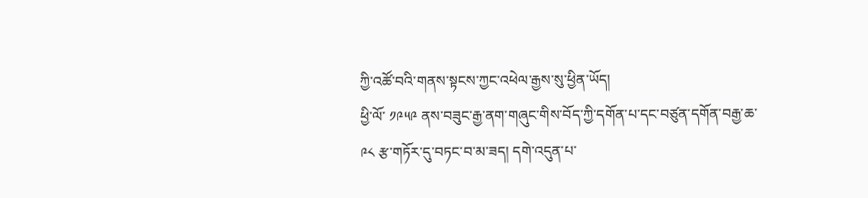ཀྱི་འཚོ་བའི་གནས་སྟངས་ཀྱང་འཕེལ་རྒྱས་སུ་ཕྱིན་ཡོད།
ཕྱི་ལོ་ ༡༩༥༩ ནས་བཟུང་རྒྱ་ནག་གཞུང་གིས་བོད་ཀྱི་དགོན་པ་དང་བཙུན་དགོན་བརྒྱ་ཆ་ ༩༨ རྩ་གཏོར་དུ་བཏང་བ་མ་ཟད། དགེ་འདུན་པ་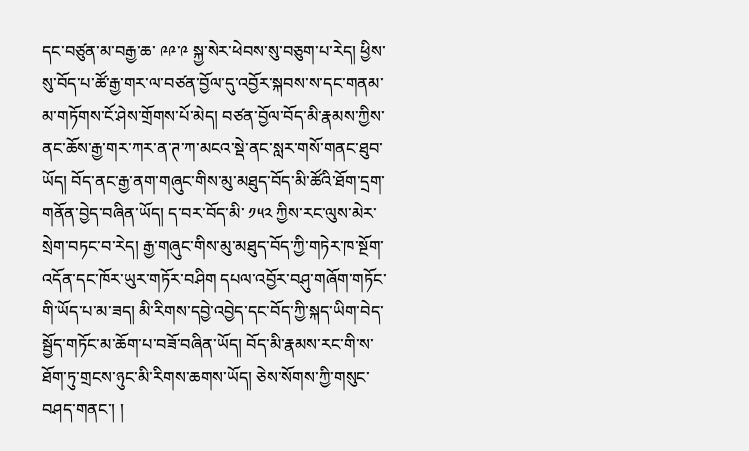དང་བཙུན་མ་བརྒྱ་ཆ་ ༩༩་༩ སྐྱ་སེར་ཕེབས་སུ་བཅུག་པ་རེད། ཕྱིས་སུ་བོད་པ་ཚོ་རྒྱ་གར་ལ་བཙན་བྱོལ་དུ་འབྱོར་སྐབས་ས་དང་གནམ་མ་གཏོགས་ངོ་ཤེས་གྲོགས་པོ་མེད། བཙན་བྱོལ་བོད་མི་རྣམས་ཀྱིས་ནང་ཆོས་རྒྱ་གར་ཀར་ན་ཊ་ཀ་མངའ་སྡེ་ནང་སླར་གསོ་གནང་ཐུབ་ཡོད། བོད་ནང་རྒྱ་ནག་གཞུང་གིས་མུ་མཐུད་བོད་མི་ཚོའི་ཐོག་དྲག་གནོན་བྱེད་བཞིན་ཡོད། ད་བར་བོད་མི་ ༡༥༢ ཀྱིས་རང་ལུས་མེར་སྲེག་བཏང་བ་རེད། རྒྱ་གཞུང་གིས་མུ་མཐུད་བོད་ཀྱི་གཏེར་ཁ་སྔོག་འདོན་དང་ཁོར་ཡུར་གཏོར་བཤིག དཔལ་འབྱོར་བཤུ་གཞོག་གཏོང་གི་ཡོད་པ་མ་ཟད། མི་རིགས་དབྱེ་འབྱེད་དང་བོད་ཀྱི་སྐད་ཡིག་བེད་སྦྱོད་གཏོང་མ་ཆོག་པ་བཟོ་བཞིན་ཡོད། བོད་མི་རྣམས་རང་གི་ས་ཐོག་ཏུ་གྲངས་ཉུང་མི་རིགས་ཆགས་ཡོད། ཅེས་སོགས་ཀྱི་གསུང་བཤད་གནང་། །